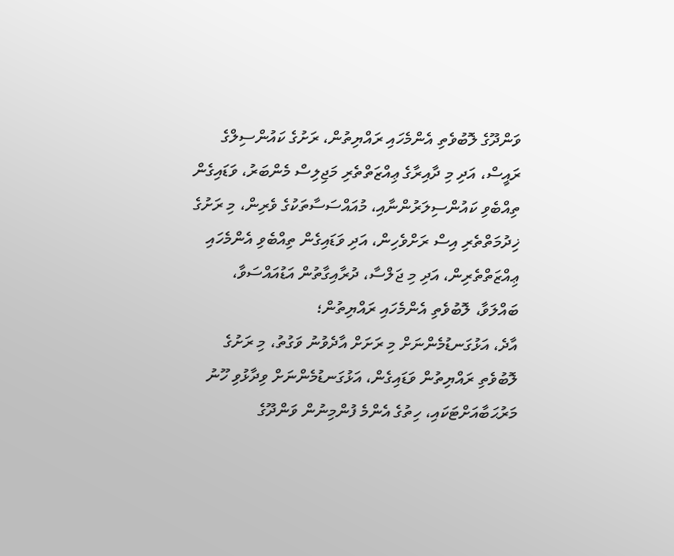ވަންދޫގެ ލޮބުވެތި އެންމެހައި ރައްޔިތުން، ރަށުގެ ކައުންސިލްގެ ރައީސް، އަދި މި ދާއިރާގެ ޢިއްޒަތްތެރި މަޖިލިސް މެންބަރު، ވަޑައިގެން ތިއްބެވި ކައުންސިލަރުންނާއި، މުއައްސަސާތަކުގެ ވެރިން، މި ރަށުގެ ޚިދުމަތްތެރި އިސް ރަށްވެހިން، އަދި ވަޑައިގެން ތިއްބެވި އެންމެހައި ޢިއްޒަތްތެރިން، އަދި މި ޖަލްސާ، ދުރާއިގާތުން އަޑުއައްސަވާ، ބައްލަވާ، ލޮބުވެތި އެންމެހައި ރައްޔިތުން؛
އާދެ، އަޅުގަނޑުމެންނަށް މި ރަށަށް އާދެވުނު ވަގުތު، މި ރަށުގެ ލޮބުވެތި ރައްޔިތުން ވަޑައިގެން، އަޅުގަނޑުމެންނަށް ވިދާޅުވި ހޫނު މަރުޙަބާއަށްޓަކައި، ހިތުގެ އެންމެ ފުންމިނުން ވަންދޫގެ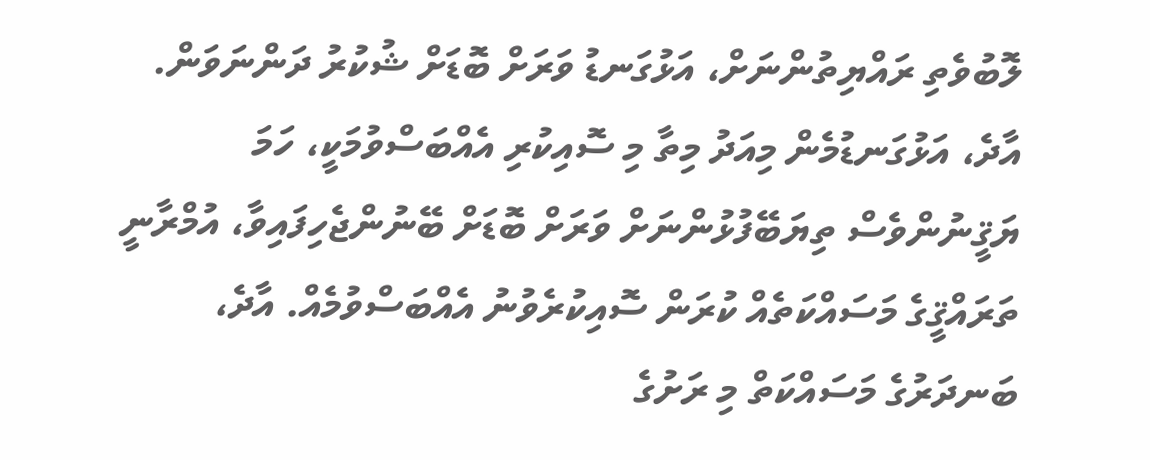ލޮބުވެތި ރައްޔިތުންނަށް، އަޅުގަނޑު ވަރަށް ބޮޑަށް ޝުކުރު ދަންނަވަން.
އާދެ، އަޅުގަނޑުމެން މިއަދު މިތާ މި ސޮއިކުރި އެއްބަސްވުމަކީ، ހަމަ ޔަޤީނުންވެސް ތިޔަބޭފުޅުންނަށް ވަރަށް ބޮޑަށް ބޭނުންޖެހިފައިވާ، އުމްރާނީ ތަރައްޤީގެ މަސައްކަތެއް ކުރަން ސޮއިކުރެވުނު އެއްބަސްވުމެއް. އާދެ، ބަނދަރުގެ މަސައްކަތް މި ރަށުގެ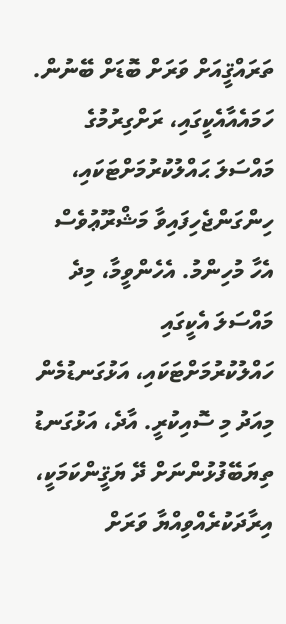ތަރައްޤީއަށް ވަރަށް ބޮޑަށް ބޭނުން.
ހަމައެއާއެކީގައި، ރަށްގިރުމުގެ މައްސަލަ ޙައްލުކުރުމަށްޓަކައި، ހިންގަންޖެހިފައިވާ މަޝްރޫޢުވެސް އެހާ މުހިންމު. އެހެންވީމާ، މިދެ މައްސަލަ އެކީގައި ހައްލުކުރުމަށްޓަކައި، އަޅުގަނޑުމެން މިއަދު މި ސޮއިކުރީ. އާދެ، އަޅުގަނޑު ތިޔަބޭފުޅުންނަށް ދޭ ޔަޤީންކަމަކީ، އިރާދަކުރެއްވިއްޔާ ވަރަށް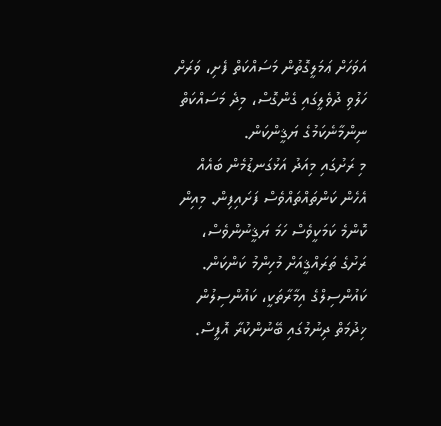އަވަހަށް ޢަމަލީގޮތުން މަސައްކަތް ފެށި، ވަރަށް ހަލުވި ދުވެލީގައި ގެންގޮސް، މިދެ މަސައްކަތް ނިންމާނެކަމުގެ ޔަޤީންކަން.
މި ރަށުގައި މިއަދު އަޅުގަނޑުމެން ބައެއް އެހެން ކަންތައްތައްވެސް ފަށައިފިން. މިއިން ކޮންމެ ކަމަކީވެސް ހަމަ ޔަޤީނުންވެސް، ރަށުގެ ތަރައްޤީއަށް މުހިންމު ކަންކަން. ކައުންސިލްގެ އިމާރާތަކީ، ކައުންސިލުން ޚިދުމަތް ދިނުމުގައި ބޭނުންކުރާ އޮފީސް.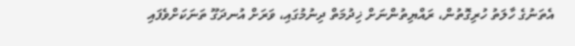އެތަނުގެ ހާލަތު ހުރިގޮތުން، ރައްޔިތުންނަށް ޚިދުމަތް ދިނުމުގައި، ވަރަށް އުނދަގޫ ތަނަކަށްވެފައި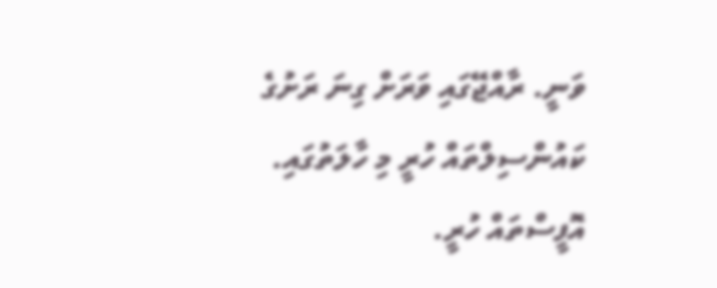ވަނީ. ރާއްޖޭގައި ވަރަށް ގިނަ ރަށުގެ ކައުންސިލްތައް ހުރީ މި ހާލަތުގައި. އޮފީސްތައް ހުރީ.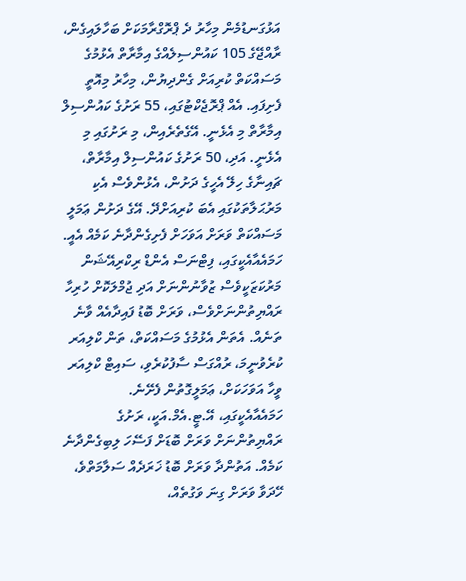އަޅުގަނޑުމެން މިހާރު ދެ ޕްރޮގްރާމަކަށް ބަހާލައިގެން، ރާއްޖޭގެ 105 ކައުންސިލެއްގެ އިމާރާތް އެޅުމުގެ މަސައްކަތް ކުރިއަށް ގެންދިޔުން، މިހާރު މިއޮތީ ފެށިފައި. އެއް ޕްރޮޖެކްޓުގައި، 55 ރަށުގެ ކައުންސިލް އިމާރާތް މި އެޅެނީ. އޭގެތެރެއިން، މި ރަށުގައި މި އެޅެނީ. އަދި، 50 ރަށުގެ ކައުންސިލް އިމާރާތް، ޗައިނާގެ ހިލޭ އެހީގެ ދަށުން، އެޅުންވެސް އެކި މަރުޙަލާތަކުގައި އެބަ ކުރިއަށްދޭ. އޭގެ ދަށުން ޢަމަލީ މަސައްކަތް ވަރަށް އަވަހަށް ފެށިގެންދާނެ ކަމެއް އެއީ.
ހަމައެއާއެކީގައި، ފިޓްނަސް އެންޑް ރިކްރިއޭޝަން މަރުކަޒަކީވެސް ޒުވާނުންނަށް އަދި ޖުމްލަކޮށް ހުރިހާ ރައްޔިތުންނަށްވެސް، ވަރަށް ބޮޑު ފައިދާއެއް ވާނެ ތަނެއް. އެތަން އެޅުމުގެ މަސައްކަތް، ތަން ކްލިއަރ ކުރެވުނީމަ، ރުއްގަސް ސާފުކުރެވި، ސައިޓް ކްލިއަރ ވީހާ އަވަހަކަށް، ޢަމަލީގޮތުން ފެށޭނެ.
ހަމައެއާއެކީގައި، އޭ.ޓީ.އެމް.އަކީ، ރަށުގެ ރައްޔިތުންނަށް ވަރަށް ބޮޑަށް ފަސޭހަ ލިބިގެންދާނެ ކަމެއް. އަތުންދާ ވަރަށް ބޮޑު ޚަރަދެއް ސަލާމަތްވެ، ހޭދަވާ ވަރަށް ގިނަ ވަގުތެއް،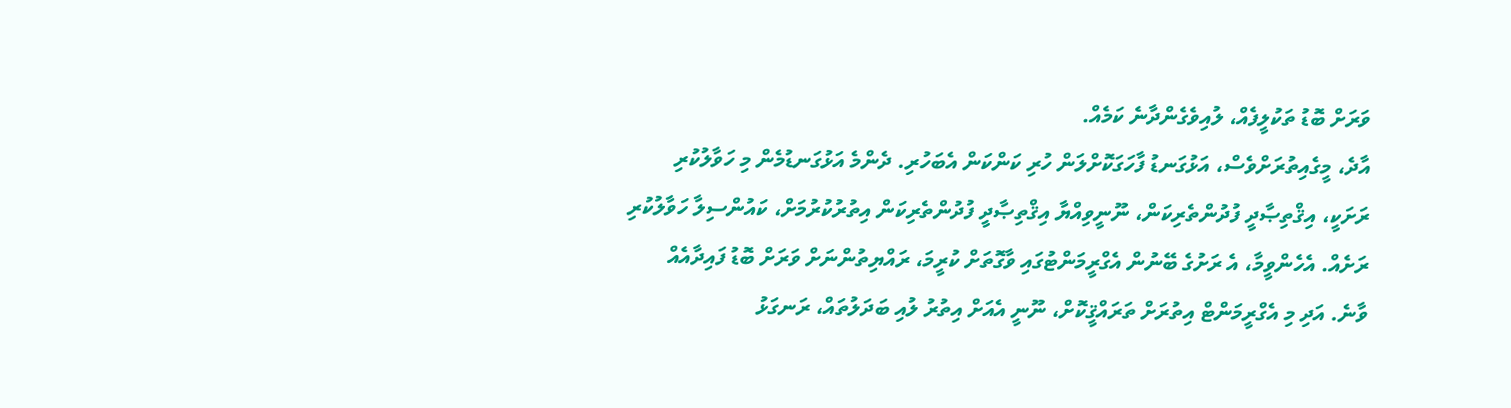ވަރަށް ބޮޑު ތަކުލީފެއް، ލުއިވެގެންދާނެ ކަމެއް.
އާދެ، މީގެއިތުރަށްވެސް، އަޅުގަނޑު ފާހަގަކޮށްލަން ހުރި ކަންކަން އެބަހުރި. ދެންމެ އަޅުގަނޑުމެން މި ހަވާލުކުރި ރަށަކީ، އިޤްތިޞާދީ ފުދުންތެރިކަން، ނޫނީވިއްޔާ އިޤްތިޞާދީ ފުދުންތެރިކަން އިތުރުކުރުމަށް، ކައުންސިލާ ހަވާލުކުރި ރަށެއް. އެހެންވީމާ، އެ ރަށުގެ ބޭނުން އެގްރީމަންޓުގައި ވާގޮތަށް ކުރީމަ، ރައްޔިތުންނަށް ވަރަށް ބޮޑު ފައިދާއެއް ވާނެ. އަދި މި އެގްރީމަންޓް އިތުރަށް ތަރައްޤީކޮށް، ނޫނީ އެއަށް އިތުރު ލުއި ބަދަލުތައް، ރަނގަޅު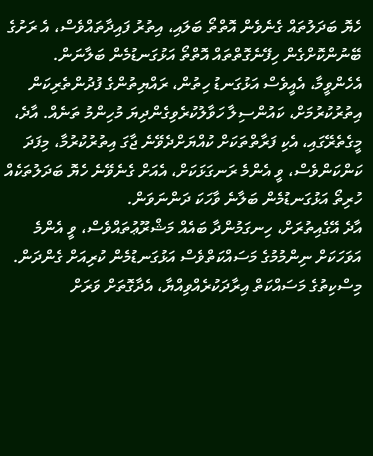ހެޔޮ ބަދަލުތައް ގެނެވެން އޮތްތޯ ބަލައި، އިތުރު ފައިދާތައްވެސް، އެ ރަށުގެ ބޭނުންކޮށްގެން ހިފޭނެގޮތްތައް އޮތްތޯ އަޅުގަނޑުމެން ބަލާނަން. އެހެންވީމާ، އެއީވެސް އަޅުގަނޑު ހިތުން، ރައްޔިތުންގެ ފުދުންތެރިކަން އިތުރުކުރުމަށް، ކައުންސިލާ ހަވާލުކުރެވިގެންދިޔަ މުހިންމު ތަނެއް. އާދެ، މީގެތެރޭގައި، އެކި ފަރާތްތަކަށް ކުއްޔަށްދެވޭނެ ޖާގަ އިތުރުކުރުމާ، މިފަދަ ކަންކަންވެސް، ވީ އެންމެ ރަނގަޅަކަށް، އެއަށް ގެނެވޭނެ ހެޔޮ ބަދަލުތަކެއް ހުރިތޯ އަޅުގަނޑުމެން ބަލާނެ ވާހަކަ ދަންނަވަން.
އާދެ އޭގެއިތުރަށް، ހިނގަމުންދާ ބައެއް މަޝްރޫޢުތައްވެސް، ވީ އެންމެ އަވަހަކަށް ނިންމުމުގެ މަސައްކަތްވެސް އަޅުގަނޑުމެން ކުރިއަށް ގެންދަން. މިސްކިތުގެ މަސައްކަތް އިރާދަކުރެއްވިއްޔާ، އެދާގޮތަށް ވަރަށް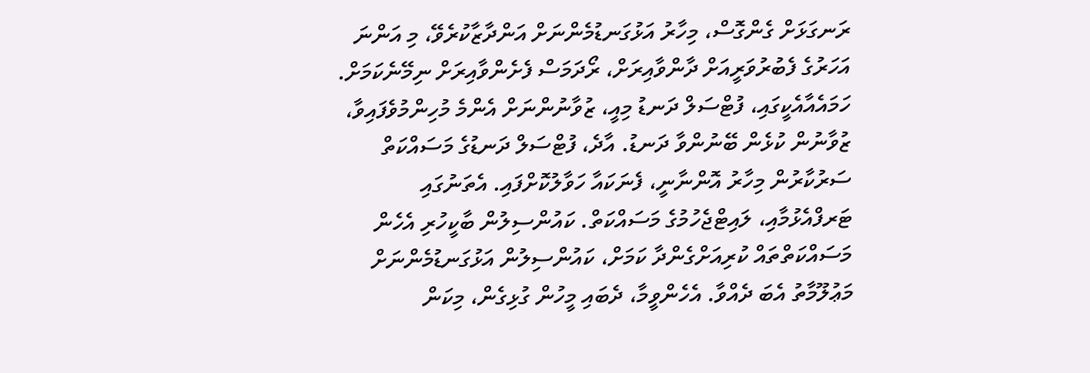ރަނގަޅަށް ގެންގޮސް، މިހާރު އަޅުގަނޑުމެންނަށް އަންދާޒާކުރެވޭ، މި އަންނަ އަހަރުގެ ފެބުރުވަރީއަށް ދާންވާއިރަށް، ރޯދަމަސް ފެށެންވާއިރަށް ނިމޭނެކަމަށް.
ހަމައެއާއެކީގައި، ފުޓްސަލް ދަނޑު މިއީ، ޒުވާނުންނަށް އެންމެ މުހިންމުވެފައިވާ، ޒުވާނުން ކުޅެން ބޭނުންވާ ދަނޑު. އާދެ، ފުޓްސަލް ދަނޑުގެ މަސައްކަތް ސަރުކާރުން މިހާރު އޮންނާނީ، ފެނަކައާ ހަވާލުކޮށްފައި. އެތަނުގައި ޓަރފްއެޅުމާއި، ލައިޓްޖެހުމުގެ މަސައްކަތް. ކައުންސިލުން ބާކީހުރި އެހެން މަސައްކަތްތައް ކުރިއަށްގެންދާ ކަމަށް، ކައުންސިލުން އަޅުގަނޑުމެންނަށް މަޢުލޫމާތު އެބަ ދެއްވާ. އެހެންވީމާ، ދެބައި މީހުން ގުޅިގެން، މިކަން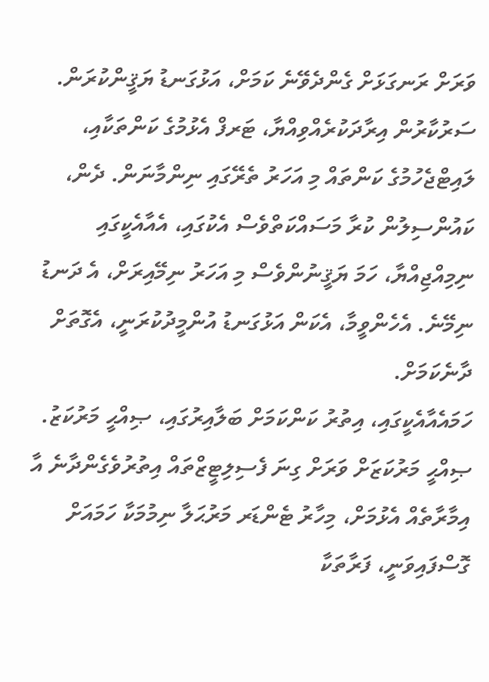ވަރަށް ރަނގަޅަށް ގެންދެވޭނެ ކަމަށް، އަޅުގަނޑު ޔަޤީންކުރަން. ސަރުކާރުން އިރާދަކުރެއްވިއްޔާ، ޓަރފް އެޅުމުގެ ކަންތަކާއި، ލައިޓްޖެހުމުގެ ކަންތައް މި އަހަރު ތެރޭގައި ނިންމާނަން. ދެން، ކައުންސިލުން ކުރާ މަސައްކަތްވެސް އެކުގައި، އެއާއެކީގައި ނިމިއްޖިއްޔާ، ހަމަ ޔަޤީނުންވެސް މި އަހަރު ނިމޭއިރަށް، އެ ދަނޑު ނިމޭނެ. އެހެންވީމާ، އެކަން އަޅުގަނޑު އުންމީދުކުރަނީ، އެގޮތަށް ދާނެކަމަށް.
ހަމައެއާއެކީގައި، އިތުރު ކަންކަމަށް ބަލާއިރުގައި، ޞިއްޙީ މަރުކަޒު. ޞިއްޙީ މަރުކަޒަށް ވަރަށް ގިނަ ފެސިލިޓީޒްތައް އިތުރުވެގެންދާނެ އާ އިމާރާތެއް އެޅުމަށް، މިހާރު ޓެންޑަރ މަރުޙަލާ ނިމުމަކާ ހަމައަށް ގޮސްފައިވަނީ، ފަރާތަކާ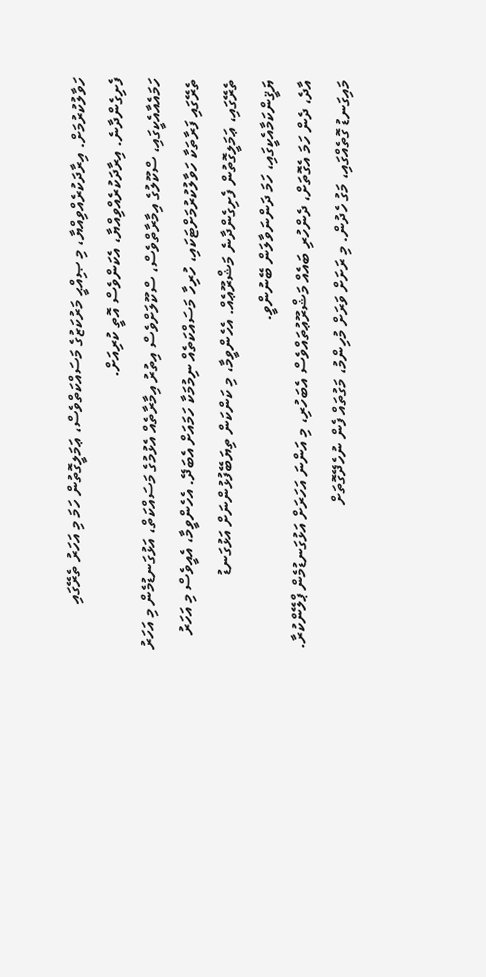ހަވާލުކުރުމަށް. އިރާދަކުރެއްވިއްޔާ، މި ޞިއްޙީ މަރުކަޒުގެ މަސައްކަތްވެސް، ޢަމަލީގޮތުން ހަމަ މި އަހަރު ތެރޭގައި ފެށިގެންދާނެ. އިރާދަކުރެއްވިއްޔާ، އެކަންވެސް އޮތީ ކުރިއަށް.
ހަމައެއާއެކީގައި، ސްކޫލުގެ އިމާރާތްވެސް، ސްކޫލަށްވެސް އިތުރު އިމާރާތެއް އެޅުމުގެ މަސައްކަތް، އަޅުގަނޑުމެން މި އަހަރު ތެރޭގައި ފަރާތަކާ ހަވާލުކުރުމަށްޓަކައި، ހުރިހާ މަސައްކަތެއް ނިމުމަކާ ހަމައަށް އެބަދޭ. އެހެންވީމާ، އެއީވެސް މި އަހަރު ތެރޭގައި، ޢަމަލީގޮތުން ފެށިގެންދާނެ މަޝްރޫޢެއް. އެހެންވީމާ، މި ކަންކަން ތިޔަބޭފުޅުންނަށް އަޅުގަނޑު ޔަޤީންކަމާއެކީގައި، ހަމަ ދަންނަވާލަން ބޭނުންވީ.
އާދެ، ދެން ހަމަ އެގޮތަށް، ދެންހުރި ބައެއް މަޝްރޫޢުތައްވެސް އެބަހުރި، މި އަންނަ އަހަރަށް އަޅުގަނޑުމެން ޕްލޭންކުރާ. މައިގަނޑު ގޮތެއްގައި، މަގު ހެދުން. މި ރަށަށް ވަރަށް މުހިންމު، މަގުތައް ފެން ނުހެދޭގޮތަށް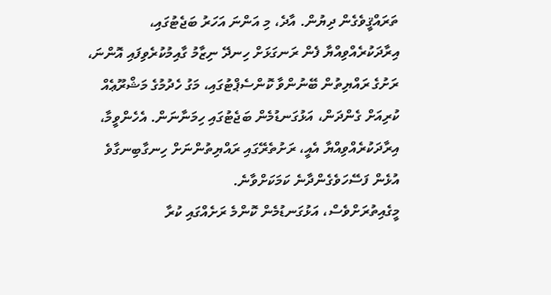ތަރައްޤީވެގެން ދިޔުން. އާދެ، މި އަންނަ އަހަރު ބަޖެޓުގައި، އިރާދަކުރެއްވިއްޔާ ފެން ރަނގަޅަށް ހިނދޭ ނިޒާމު ގާއިމުކުރެވިފައި އޮންނަ، ރަށުގެ ރައްޔިތުން ބޭނުންވާ ކޮންސެޕްޓުގައި، މަގު ހެދުމުގެ މަޝްރޫޢެއް ކުރިއަށް ގެންދަން، އަޅުގަނޑުމެން ބަޖެޓުގައި ހިމަނާނަން. އެހެންވީމާ، އިރާދަކުރެއްވިއްޔާ އެއީ، ރަށުތެރޭގައި ރައްޔިތުންނަށް ހިނގާބިނގާވެ އުޅެން ފަސޭހަވެގެންދާނެ ކަމަކަށްވާނެ.
މީގެއިތުރަށްވެސް، އަޅުގަނޑުމެން ކޮންމެ ރަށެއްގައި ކުރާ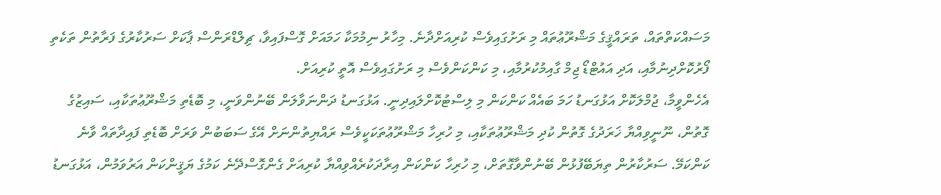މަސައްކަތްތައް، ތަރައްޤީގެ މަޝްރޫޢުތައް މި ރަށުގައިވެސް ކުރިއަށްދާނެ. މިހާރު ނިމުމަކާ ހަމައަށް ގޮސްފައިވާ، ޗިލްޑްރަންސް ޕާކަށް ސަރުކާރުގެ ފަރާތުން ތަކެތި ފޯރުކޮށްދިނުމާއި، އަދި އައުޓްޑޯ ޖިމް ގާއިމުކުރުމާއި، މި ކަންކަންވެސް މި ރަށުގައިވެސް އޮތީ ކުރިއަށް.
އެހެންވީމާ، ޖުމްލަކޮށް އަޅުގަނޑު ހަމަ ބައެއް ކަންކަން މި ލިސްޓުކޮށްލައިދިނީ. އަޅުގަނޑު ދަންނަވާލަން ބޭނުންވަނީ، މި ބޮޑެތި މަޝްރޫޢުތަކާއި، ސައިޒުގެ ގޮތުން، ނޫނީވިއްޔާ ޚަރަދުގެ ގޮތުން ކުދި މަޝްރޫޢުތަކާއި، މި ހުރިހާ މަޝްރޫޢުތަކަކީވެސް ރައްޔިތުންނަށް އޭގެ ސަބަބުން ވަރަށް ބޮޑެތި ފައިދާތައް ވާނެ ކަންކަމޭ. ސަރުކާރުން ތިޔަބޭފުޅުން ބޭނުންވާގޮތަށް، މި ހުރިހާ ކަންކަން އިރާދަކުރެއްވިއްޔާ ކުރިއަށް ގެންގޮސްދޭނެ ކަމުގެ ޔަޤީންކަން އަރުވަމުން، އަޅުގަނޑު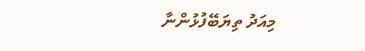މިއަދު ތިޔަބޭފުޅުންނާ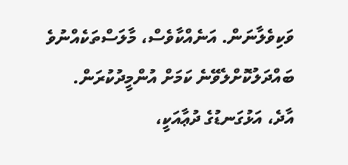ވަކިވެލާނަން. އަނެއްކާވެސް، މާލަސްތަކެއްނުވެ ބައްދަލުކޮށްލެވޭނެ ކަމަށް އުންމީދުކުރަން.
އާދެ، އަޅުގަނޑުގެ ދުޢާއަކީ،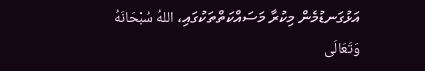އަޅުގަނޑުމެން މިކުރާ މަސައްކަތްތަކުގައި، اللهُ سُبْحَانَهُ وَتَعَالَى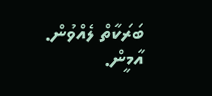ބަރަކާތް ލެއްވުން. އާމީން.